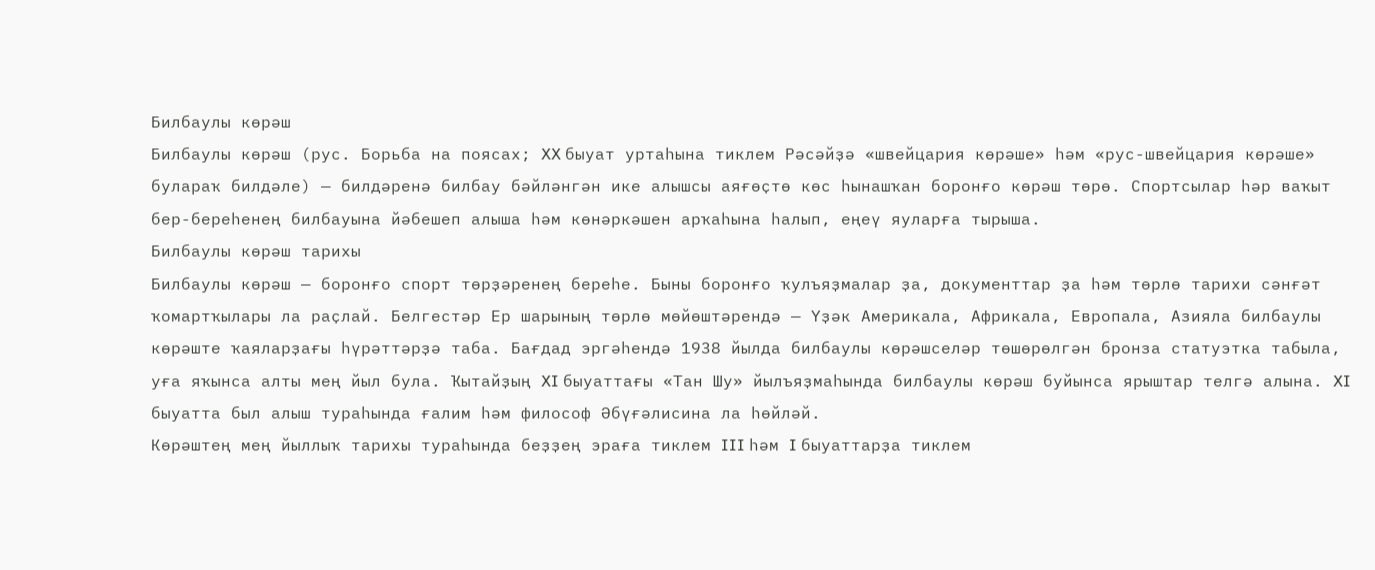Билбаулы көрәш
Билбаулы көрәш (рус. Борьба на поясах; XX быуат уртаһына тиклем Рәсәйҙә «швейцария көрәше» һәм «рус-швейцария көрәше» булараҡ билдәле) — билдәренә билбау бәйләнгән ике алышсы аяғөҫтө көс һынашҡан боронғо көрәш төрө. Спортсылар һәр ваҡыт бер-береһенең билбауына йәбешеп алыша һәм көнәркәшен арҡаһына һалып, еңеү яуларға тырыша.
Билбаулы көрәш тарихы
Билбаулы көрәш — боронғо спорт төрҙәренең береһе. Быны боронғо ҡулъяҙмалар ҙа, документтар ҙа һәм төрлө тарихи сәнғәт ҡомартҡылары ла раҫлай. Белгестәр Ер шарының төрлө мөйөштәрендә — Үҙәк Америкала, Африкала, Европала, Азияла билбаулы көрәште ҡаяларҙағы һүрәттәрҙә таба. Бағдад эргәһендә 1938 йылда билбаулы көрәшселәр төшөрөлгән бронза статуэтка табыла, уға яҡынса алты мең йыл була. Ҡытайҙың XI быуаттағы «Тан Шу» йылъяҙмаһында билбаулы көрәш буйынса ярыштар телгә алына. XI быуатта был алыш тураһында ғалим һәм философ Әбүғәлисина ла һөйләй.
Көрәштең мең йыллыҡ тарихы тураһында беҙҙең эраға тиклем III һәм I быуаттарҙа тиклем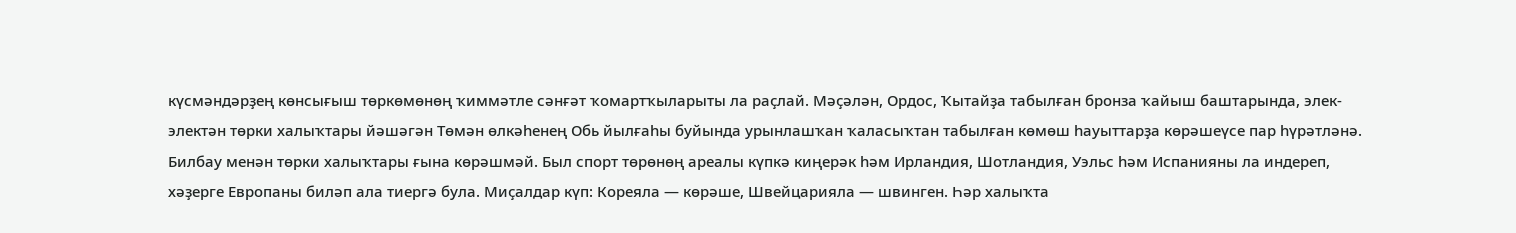күсмәндәрҙең көнсығыш төркөмөнөң ҡиммәтле сәнғәт ҡомартҡыларыты ла раҫлай. Мәҫәлән, Ордос, Ҡытайҙа табылған бронза ҡайыш баштарында, элек-электән төрки халыҡтары йәшәгән Төмән өлкәһенең Обь йылғаһы буйында урынлашҡан ҡаласыҡтан табылған көмөш һауыттарҙа көрәшеүсе пар һүрәтләнә.
Билбау менән төрки халыҡтары ғына көрәшмәй. Был спорт төрөнөң ареалы күпкә киңерәк һәм Ирландия, Шотландия, Уэльс һәм Испанияны ла индереп, хәҙерге Европаны биләп ала тиергә була. Миҫалдар күп: Кореяла — көрәше, Швейцарияла — швинген. Һәр халыҡта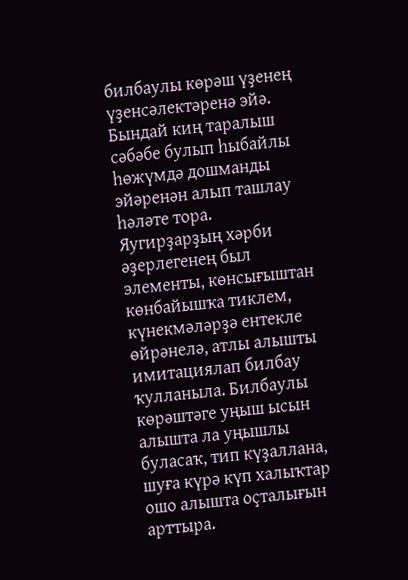билбаулы көрәш үҙенең үҙенсәлектәренә эйә. Бындай киң таралыш сәбәбе булып һыбайлы һөжүмдә дошманды эйәренән алып ташлау һәләте тора. Яугирҙарҙың хәрби әҙерлегенең был элементы, көнсығыштан көнбайышҡа тиклем, күнекмәләрҙә ентекле өйрәнелә, атлы алышты имитациялап билбау ҡулланыла. Билбаулы көрәштәге уңыш ысын алышта ла уңышлы буласаҡ, тип күҙаллана, шуға күрә күп халыҡтар ошо алышта оҫталығын арттыра.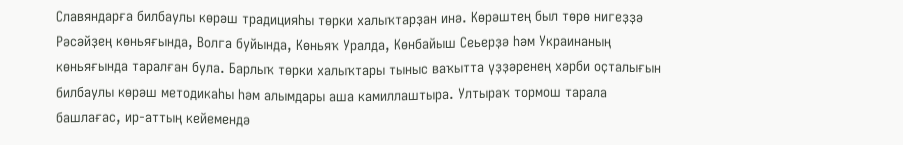Славяндарға билбаулы көрәш традицияһы төрки халыҡтарҙан инә. Көрәштең был төрө нигеҙҙә Рәсәйҙең көньяғында, Волга буйында, Көньяҡ Уралда, Көнбайыш Сеьерҙә һәм Украинаның көньяғында таралған була. Барлыҡ төрки халыҡтары тыныс ваҡытта үҙҙәренең хәрби оҫталығын билбаулы көрәш методикаһы һәм алымдары аша камиллаштыра. Ултыраҡ тормош тарала башлағас, ир-аттың кейемендә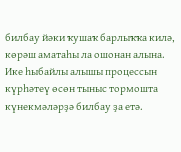билбау йәки ҡушаҡ барлыҡҡа килә, көрәш аматаһы ла ошонан алына. Ике һыбайлы алышы процессын күрһәтеү өсөн тыныс тормошта күнекмәләрҙә билбау ҙа етә.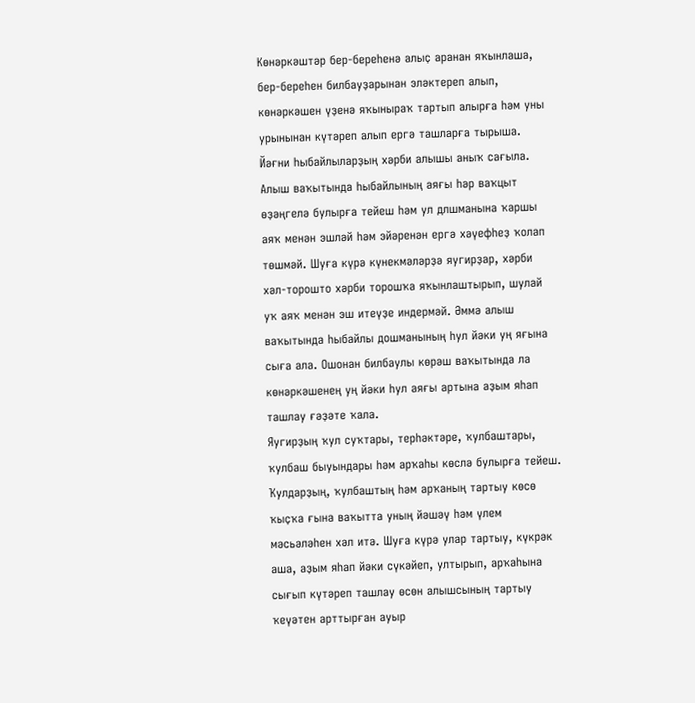Көнәркәштәр бер-береһенә алыҫ аранан яҡынлаша, бер-береһен билбауҙарынан эләктереп алып, көнәркәшен үҙенә яҡыныраҡ тартып алырға һәм уны урынынан күтәреп алып ергә ташларға тырыша. Йәғни һыбайлыларҙың хәрби алышы аныҡ сағыла.
Алыш ваҡытында һыбайлының аяғы һәр ваҡцыт өҙәңгелә булырға тейеш һәм ул длшманына ҡаршы аяҡ менән эшләй һәм эйәренән ергә хәүефһеҙ ҡолап төшмәй. Шуға күрә күнекмәләрҙә яугирҙар, хәрби хәл-торошто хәрби торошҡа яҡынлаштырып, шулай уҡ аяҡ менән эш итеүҙе индермәй. Әммә алыш ваҡытында һыбайлы дошманының һул йәки уң яғына сыға ала. Ошонан билбаулы көрәш ваҡытында ла көнәркәшенең уң йәки һул аяғы артына аҙым яһап ташлау ғәҙәте ҡала.
Яугирҙың ҡул суҡтары, терһәктәре, ҡулбаштары, ҡулбаш быуындары һәм арҡаһы көслә булырға тейеш. Ҡулдарҙың, ҡулбаштың һәм арҡаның тартыу көсө ҡыҫҡа ғына ваҡытта уның йәшәү һәм үлем мәсьәләһен хәл итә. Шуға күрә улар тартыу, күкрәк аша, аҙым яһап йәки сүкәйеп, ултырып, арҡаһына сығып күтәреп ташлау өсөн алышсының тартыу ҡеүәтен арттырған ауыр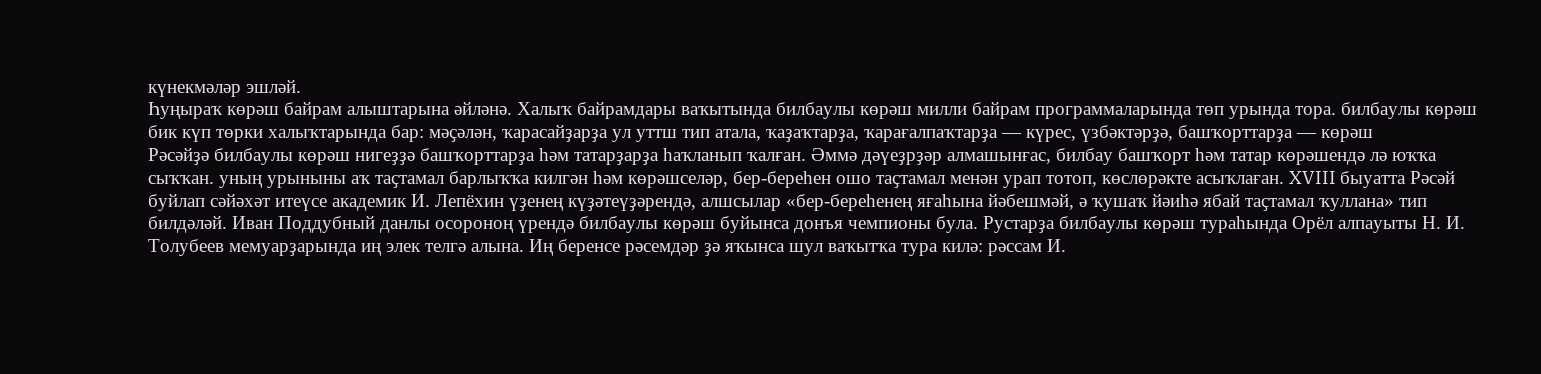күнекмәләр эшләй.
Һуңыраҡ көрәш байрам алыштарына әйләнә. Халыҡ байрамдары ваҡытында билбаулы көрәш милли байрам программаларында төп урында тора. билбаулы көрәш бик күп төрки халыҡтарында бар: мәҫәлән, ҡарасайҙарҙа ул уттш тип атала, ҡаҙаҡтарҙа, ҡарағалпаҡтарҙа — күрес, үзбәктәрҙә, башҡорттарҙа — көрәш
Рәсәйҙә билбаулы көрәш нигеҙҙә башҡорттарҙа һәм татарҙарҙа һаҡланып ҡалған. Әммә дәүеҙрҙәр алмашынғас, билбау башҡорт һәм татар көрәшендә лә юҡҡа сыҡҡан. уның урыныны аҡ таҫтамал барлыҡҡа килгән һәм көрәшселәр, бер-береһен ошо таҫтамал менән урап тотоп, көслөрәкте асыҡлаған. XVIII быуатта Рәсәй буйлап сәйәхәт итеүсе академик И. Лепёхин үҙенең күҙәтеүҙәрендә, алшсылар «бер-береһенең яғаһына йәбешмәй, ә ҡушаҡ йәиһә ябай таҫтамал ҡуллана» тип билдәләй. Иван Поддубный данлы осороноң үрендә билбаулы көрәш буйынса донъя чемпионы була. Рустарҙа билбаулы көрәш тураһында Орёл алпауыты Н. И. Толубеев мемуарҙарында иң элек телгә алына. Иң беренсе рәсемдәр ҙә яҡынса шул ваҡытҡа тура килә: рәссам И.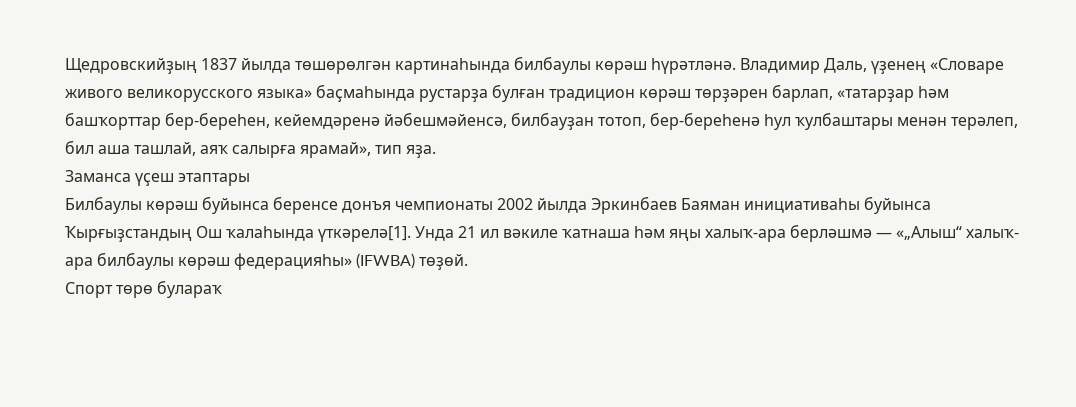Щедровскийҙың 1837 йылда төшөрөлгән картинаһында билбаулы көрәш һүрәтләнә. Владимир Даль, үҙенең «Словаре живого великорусского языка» баҫмаһында рустарҙа булған традицион көрәш төрҙәрен барлап, «татарҙар һәм башҡорттар бер-береһен, кейемдәренә йәбешмәйенсә, билбауҙан тотоп, бер-береһенә һул ҡулбаштары менән терәлеп, бил аша ташлай, аяҡ салырға ярамай», тип яҙа.
Заманса үҫеш этаптары
Билбаулы көрәш буйынса беренсе донъя чемпионаты 2002 йылда Эркинбаев Баяман инициативаһы буйынса Ҡырғыҙстандың Ош ҡалаһында үткәрелә[1]. Унда 21 ил вәкиле ҡатнаша һәм яңы халыҡ-ара берләшмә — «„Алыш“ халыҡ-ара билбаулы көрәш федерацияһы» (IFWBA) төҙөй.
Спорт төрө булараҡ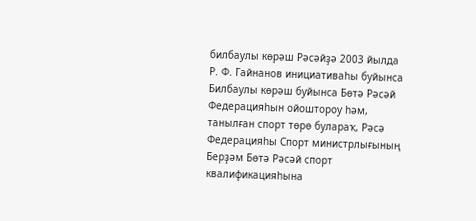билбаулы көрәш Рәсәйҙә 2003 йылда Р. Ф. Гайнанов инициативаһы буйынса Билбаулы көрәш буйынса Бөтә Рәсәй Федерацияһын ойоштороу һәм, танылған спорт төрө булараҡ, Рәсә Федерацияһы Спорт министрлығының Берҙәм Бөтә Рәсәй спорт квалификацияһына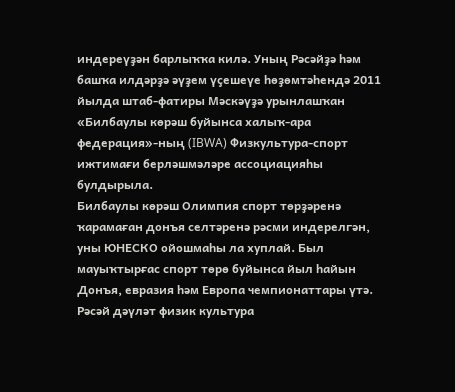индереүҙән барлыҡҡа килә. Уның Рәсәйҙә һәм башҡа илдәрҙә әүҙем үҫешеүе һөҙөмтәһендә 2011 йылда штаб-фатиры Мәскәүҙә урынлашҡан «Билбаулы көрәш буйынса халыҡ-ара федерация»-ның (IBWA) Физкультура-спорт ижтимағи берләшмәләре ассоциацияһы булдырыла.
Билбаулы көрәш Олимпия спорт төрҙәренә ҡарамаған донъя селтәренә рәсми индерелгән, уны ЮНЕСКО ойошмаһы ла хуплай. Был мауыҡтырғас спорт төрө буйынса йыл һайын Донъя, евразия һәм Европа чемпионаттары үтә. Рәсәй дәүләт физик культура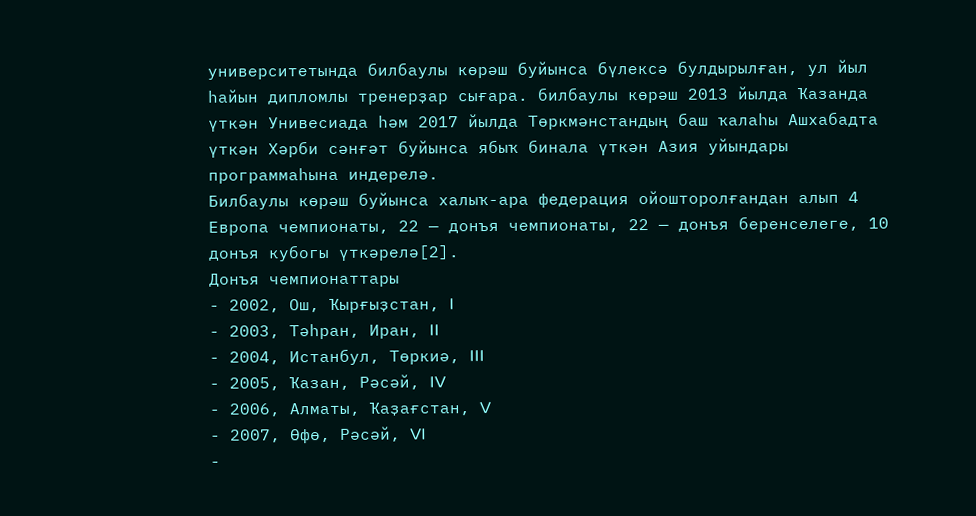университетында билбаулы көрәш буйынса бүлексә булдырылған, ул йыл һайын дипломлы тренерҙар сығара. билбаулы көрәш 2013 йылда Ҡазанда үткән Унивесиада һәм 2017 йылда Төркмәнстандың баш ҡалаһы Ашхабадта үткән Хәрби сәнғәт буйынса ябыҡ бинала үткән Азия уйындары программаһына индерелә.
Билбаулы көрәш буйынса халыҡ-ара федерация ойошторолғандан алып 4 Европа чемпионаты, 22 — донъя чемпионаты, 22 — донъя беренселеге, 10 донъя кубогы үткәрелә[2].
Донъя чемпионаттары
- 2002, Ош, Ҡырғыҙстан, I
- 2003, Тәһран, Иран, II
- 2004, Истанбул, Төркиә, III
- 2005, Ҡазан, Рәсәй, IV
- 2006, Алматы, Ҡаҙағстан, V
- 2007, Өфө, Рәсәй, VI
-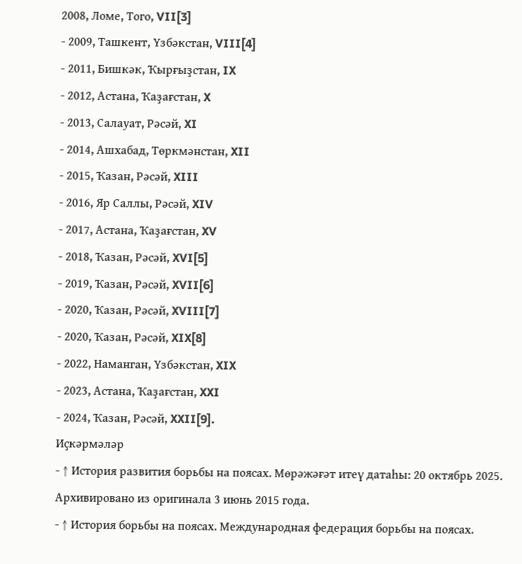2008, Ломе, Того, VII[3]
- 2009, Ташкент, Үзбәкстан, VIII[4]
- 2011, Бишкәк, Ҡырғыҙстан, IX
- 2012, Астана, Ҡаҙағстан, X
- 2013, Салауат, Рәсәй, XI
- 2014, Ашхабад, Төркмәнстан, XII
- 2015, Ҡазан, Рәсәй, XIII
- 2016, Яр Саллы, Рәсәй, XIV
- 2017, Астана, Ҡаҙағстан, XV
- 2018, Ҡазан, Рәсәй, XVI[5]
- 2019, Ҡазан, Рәсәй, XVII[6]
- 2020, Ҡазан, Рәсәй, XVIII[7]
- 2020, Ҡазан, Рәсәй, XIX[8]
- 2022, Наманган, Үзбәкстан, XIX
- 2023, Астана, Ҡаҙағстан, XXI
- 2024, Ҡазан, Рәсәй, XXII[9].
Иҫкәрмәләр
- ↑ История развития борьбы на поясах. Мөрәжәғәт итеү датаһы: 20 октябрь 2025. Архивировано из оригинала 3 июнь 2015 года.
- ↑ История борьбы на поясах. Международная федерация борьбы на поясах.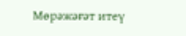Мөрәжәғәт итеү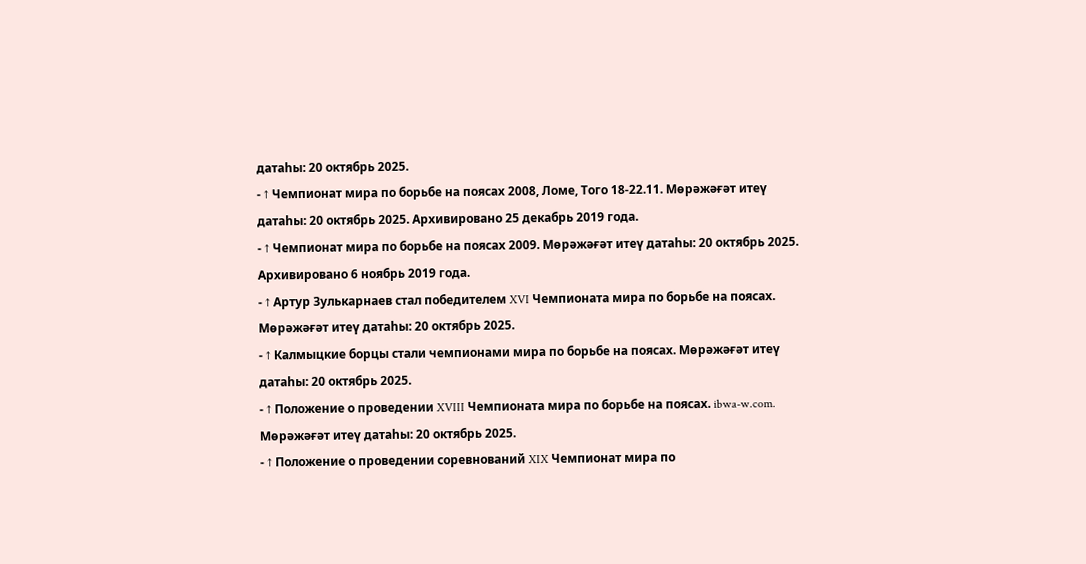датаһы: 20 октябрь 2025.
- ↑ Чемпионат мира по борьбе на поясах 2008, Ломе, Того 18-22.11. Мөрәжәғәт итеү датаһы: 20 октябрь 2025. Архивировано 25 декабрь 2019 года.
- ↑ Чемпионат мира по борьбе на поясах 2009. Мөрәжәғәт итеү датаһы: 20 октябрь 2025. Архивировано 6 ноябрь 2019 года.
- ↑ Артур Зулькарнаев стал победителем XVI Чемпионата мира по борьбе на поясах. Мөрәжәғәт итеү датаһы: 20 октябрь 2025.
- ↑ Калмыцкие борцы стали чемпионами мира по борьбе на поясах. Мөрәжәғәт итеү датаһы: 20 октябрь 2025.
- ↑ Положение о проведении XVIII Чемпионата мира по борьбе на поясах. ibwa-w.com. Мөрәжәғәт итеү датаһы: 20 октябрь 2025.
- ↑ Положение о проведении соревнований XIX Чемпионат мира по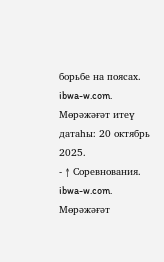борьбе на поясах. ibwa-w.com. Мөрәжәғәт итеү датаһы: 20 октябрь 2025.
- ↑ Соревнования. ibwa-w.com. Мөрәжәғәт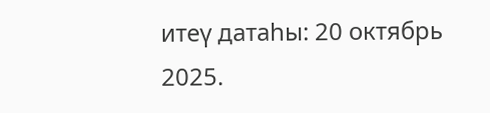итеү датаһы: 20 октябрь 2025.